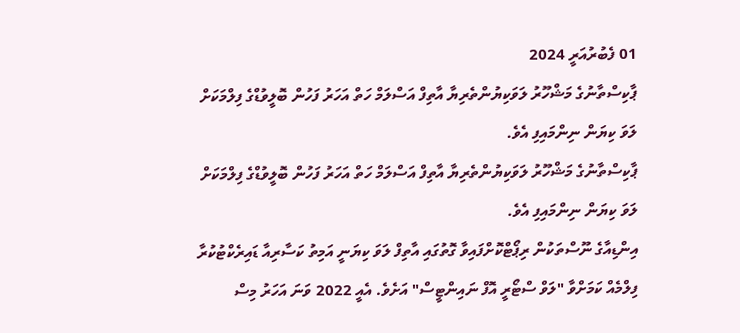01 ފެބުރުއަރީ 2024
ޕާކިސްތާނުގެ މަޝްހޫރު ލަވަކިޔުންތެރިޔާ އާތިފް އަސްލަމް ހަތް އަހަރު ފަހުން ބޮލީވުޑްގެ ފިލްމަކަށް ލަވަ ކިޔަން ނިންމައިފި އެވެ.
ޕާކިސްތާނުގެ މަޝްހޫރު ލަވަކިޔުންތެރިޔާ އާތިފް އަސްލަމް ހަތް އަހަރު ފަހުން ބޮލީވުޑްގެ ފިލްމަކަށް ލަވަ ކިޔަން ނިންމައިފި އެވެ.
އިންޑިއާގެ ނޫސްތަކުން ރިޕޯޓްކޮށްފައިވާ ގޮތުގައި އާތިފް ލަވަ ކިޔަނީ އަމިތު ކަސާރިއާ ޑައިރެކްޓުކުރާ ފިލްމެއް ކަމަށްވާ "ލަވް ސްޓޯރީ އޮފް ނައިންޓީސް" އަށެވެ. އެއީ 2022 ވަނަ އަހަރު މިސް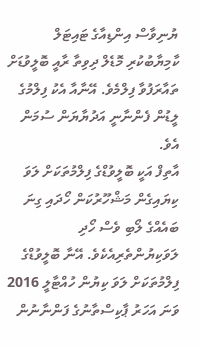ޔުނިވާސް އިންޑިއާގެ ޓައިޓަލް ކާމިޔާބުކުރި މޮޑެލް ދިވިތާ ރާއީ ބޮލީވުޑަށް ތައާރަފުވާ ފިލްމެވެ. އޭނާއާ އެކު ފިލްމުގެ ލީޑުން ފެންނާނީ އަދުޔާޔަން ސުމަން އެވެ.
އާތިފް އަކީ ބޮލީވުޑްގެ ފިލްމުތަކަށް ލަވަ ކިޔައިގެން މަޝްހޫރުކަން ހޯދައި ގިނަ ބައެއްގެ ލޯބި ވެސް ހޯދި ލަވަކިޔުންތެރިއެކެވެ. އޭނާ ބޮލީވުޑްގެ ފިލްމުތަކަށް ލަވަ ކިޔުން ހުއްޓާލީ 2016 ވަނަ އަހަރު ޕާކިސްތާނުގެ ފަންނާނުން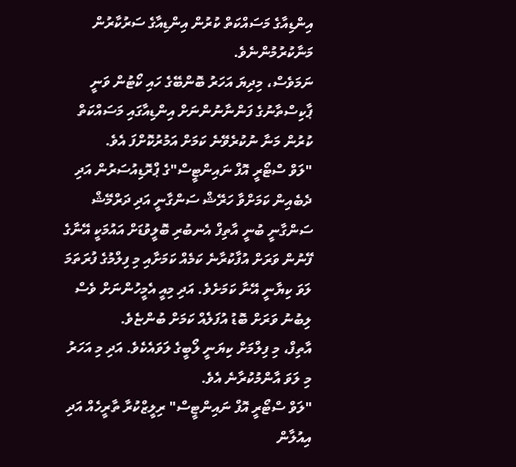އިންޑިއާގެ މަސައްކަތް ކުރުން އިންޑިއާގެ ސަރުކާރުން މަނާކުރުމުންނެވެ.
ނަމަވެސް، މިދިޔަ އަހަރު ބޮންބޭގެ ހައި ކޯޓުން ވަނީ ޕާކިސްތާނުގެ ފަންނާނުންނަށް އިންޑިއާގައި މަސައްކަތް ކުރުން މަނާ ނުކުރެވޭނެ ކަމަށް އަމުރުކޮށްފަ އެވެ.
"ލަވް ސްޓޯރީ އޮފް ނައިންޓީސް"ގެ ޕްރޮޑިއުސަރުން އަދި ދެބެއިން ކަމަށްވާ ހަރޭޝް ސަންގާނީ އަދި ދަރްމޭޝް ސަންގާނީ ބުނީ އާތިފް އެނބުރި ބޮލީވުޑަށް އައުމަކީ އޭނާގެ ފޭނުން ވަރަށް އުފާކުރާނެ ކަމެއް ކަމަށާއި މި ފިލްމުގެ ފުރަތަމަ ލަވަ ކިޔާނީ އޭނާ ކަމަށެވެ. އަދި މިއީ އެމީހުންނަށް ވެސް ލިބުނު ވަރަށް ބޮޑު އުފަލެއް ކަމަށް ބުންޏެވެ.
އާތިފް، މި ފިލްމަށް ކިޔަނީ ލޯބީގެ ލަވައެކެވެ. އަދި މި އަހަރު މި ލަވަ އާންމުކުރާނެ އެވެ.
"ލަވް ސްޓޯރީ އޮފް ނައިންޓީސް" ރިލީޒްކުރާ ތާރީހެއް އަދި އިއުލާން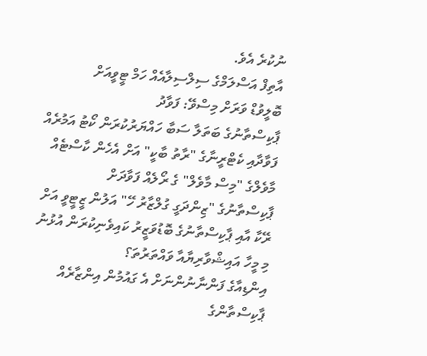ނުކުރެ އެވެ.
އާތިފް އަސްލަމްގެ ސިލްސިލާއެއް ހަމް ޓީވީއަށް
ބޮލީވުޑް ވަރަށް މިސްވޭ: ފަވާދު
ޕާކިސްތާނުގެ ބަތަލާ ސަބާ ހައްޔަރުކުރަން ކޯޓު އަމުރެއް
ފަވާދާއި ކެޓްރީނާގެ "ރާތު ބާކީ" އަށް އެހެން ކާސްޓެއް
މާވެލްގެ "މިސް މާވެލް" ގެ ރޯލެއް ފަވާދަށް
ޕާކިސްތާނުގެ "ޒިންދަގީ ގުލްޒާރު ހޭ" އަލުން ޒީޓީވީ އަށް
ރޭކާ އާއި ޕާކިސްތާނުގެ ބޮޑުވަޒީރު ކައިވެނިކުރަން އުޅުނު
މި މީހާ އައިޝްވާރިޔާއާ ވައްތަރުތަ؟
އިންޑިއާގެ ފަންނާނުންނަށް އެ ގައުމުން އިންޒާރެއް
ޕާކިސްތާންގެ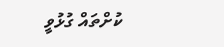ކުށްތައް ގުޅުވީ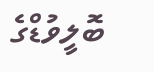ބޮލީވުޑްގެ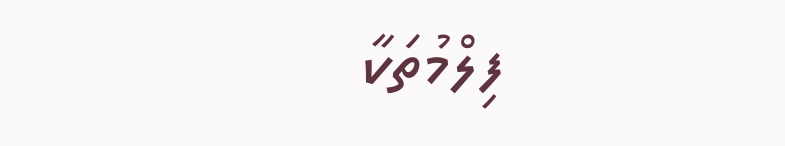ފިލްމުތަކާ